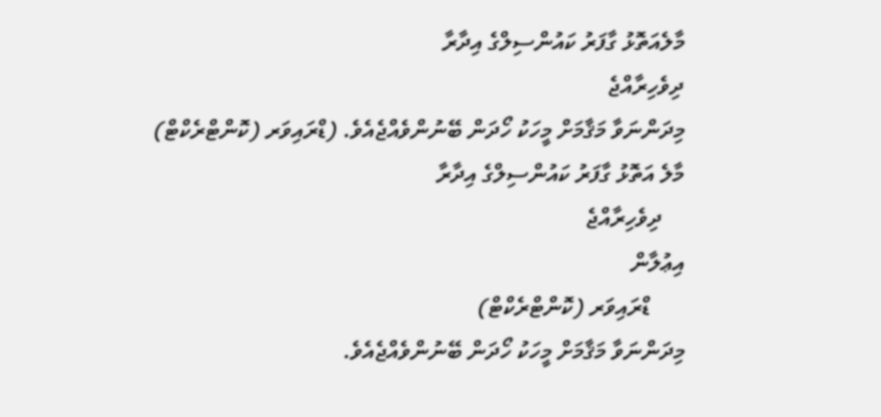މާލެއަތޮޅު ގާފަރު ކައުންސިލްގެ އިދާރާ
ދިވެހިރާއްޖެ
މިދަންނަވާ މަޤާމަށް މީހަކު ހޯދަން ބޭނުންވެއްޖެއެވެ. (ޑްރައިވަރ (ކޮންޓްރެކްޓް)
މާލެ އަތޮޅު ގާފަރު ކައުންސިލްގެ އިދާރާ
    ދިވެހިރާއްޖެ
އިޢުލާން
      ޑްރައިވަރ (ކޮންޓްރެކްޓް)
މިދަންނަވާ މަޤާމަށް މީހަކު ހޯދަން ބޭނުންވެއްޖެއެވެ.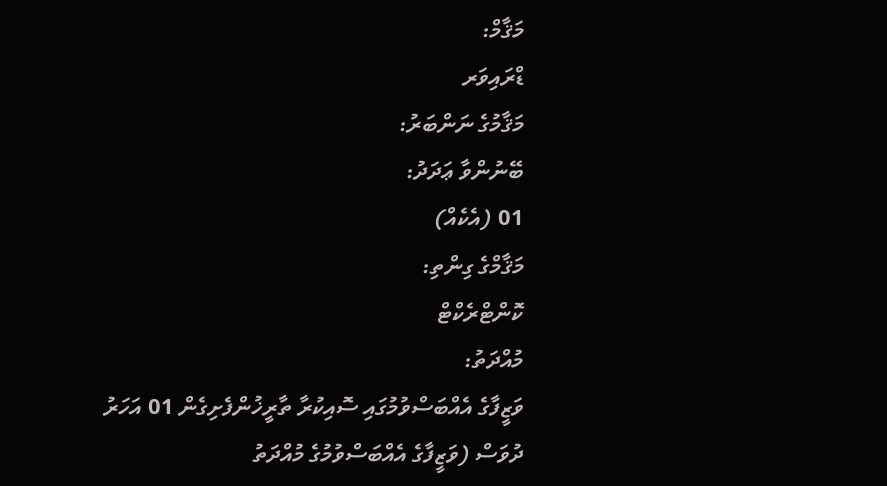މަޤާމް:
ޑްރައިވަރ
މަޤާމުގެ ނަންބަރު:
ބޭނުންވާ ޢަދަދު:
01 (އެކެއް)
މަޤާމްގެ ގިންތި:
ކޮންޓްރެކްޓް
މުއްދަތު:
ވަޒީފާގެ އެއްބަސްވުމުގައި ސޮއިކުރާ ތާރީޚުންފެށިގެން 01 އަހަރު ދުވަސް (ވަޒީފާގެ އެއްބަސްވުމުގެ މުއްދަތު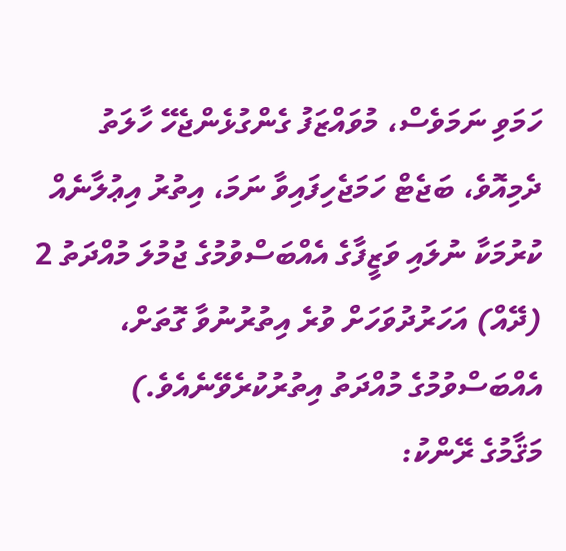ހަމަވި ނަމަވެސް، މުވައްޒަފު ގެންގުޅެންޖެހޭ ހާލަތު ދެމިއޮވެ، ބަޖެޓް ހަމަޖެހިފައިވާ ނަމަ، އިތުރު އިޢުލާނެއް ކުރުމަކާ ނުލައި ވަޒީފާގެ އެއްބަސްވުމުގެ ޖުމުލަ މުއްދަތު 2 (ދޭއް) އަހަރުދުވަހަށް ވުރެ އިތުރުނުވާ ގޮތަށް، އެއްބަސްވުމުގެ މުއްދަތު އިތުރުކުރެވޭނެއެވެ.)
މަޤާމުގެ ރޭންކު: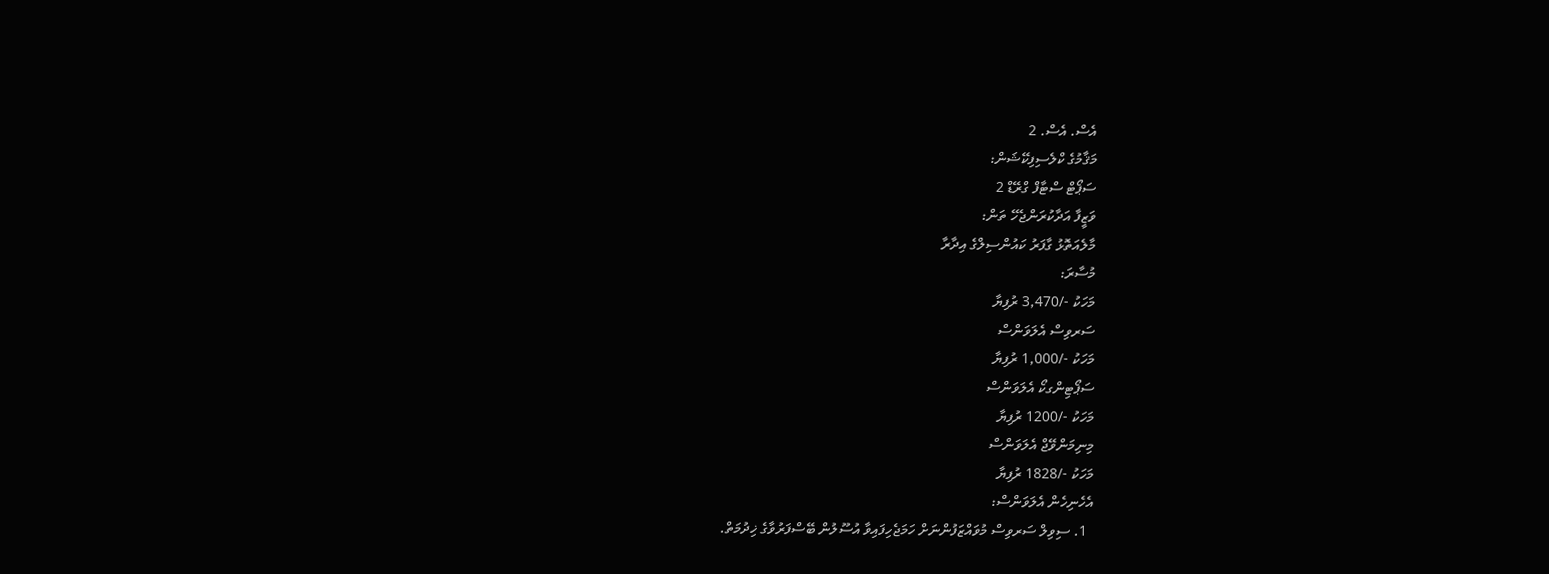އެސް. އެސް. 2
މަޤާމުގެ ކްލެސިފިކޭޝަން:
ސަޕޯޓް ސްޓާފް ގްރޭޑް 2
ވަޒީފާ އަދާކުރަންޖެހޭ ތަން:
މާލެއަތޮޅު ގާފަރު ކައުންސިލްގެ އިދާރާ
މުސާރަ:
މަހަކު -/3,470 ރުފިޔާ
ސަރވިސް އެލަވަންސް
މަހަކު -/1,000 ރުފިޔާ
ސަޕޯޓިންގކޯ އެލަވަންސް
މަހަކު -/1200 ރުފިޔާ
މިނިމަންވޭޖް އެލަވަންސް
މަހަކު -/1828 ރުފިޔާ
އެހެނިހެން އެލަވަންސް:
  1. ސިވިލް ސަރވިސް މުވައްޒަފުންނަށް ހަމަޖެހިފައިވާ އުސޫލުން ބޭސްފަރުވާގެ ޚިދުމަތް.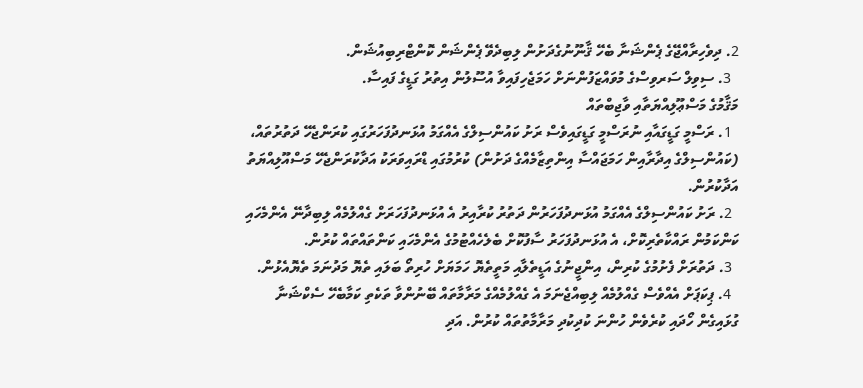2. ދިވެހިރާއްޖޭގެ ޕެންޝަނާ ބެހޭ ޤާނޫނުގެދަށުން ލިބިދެވޭ ޕެންޝަން ކޮންޓްރިބިއުޝަން.
  3. ސިވިލް ސަރވިސްގެ މުވައްޒަފުންނަށް ހަމަޖެހިފައިވާ އުސޫލުން އިތުރު ގަޑީގެ ފައިސާ.
މަޤާމުގެ މަސްޢޫލިއްޔަތާއި ވާޖިބްތައް
  1. ރަސްމީ ގަޑީގައާއި ނުރަސްމީ ގަޑީގައިވެސް ރަށު ކައުންސިލްގެ އެއްގަމު އުޅަނދުފަހަރުގައި ކުރަންޖެހޭ ދަތުރުތައް، (ކައުންސިލްގެ އިދާރާއިން ހަމަޖައްސާ އިންތިޒާމެއްގެ ދަށުން) ކުރުމުގައި ޑްރައިވަރަކު އަދާކުރަންޖެހޭ މަސްއޫލިއްޔަތު އަދާކުރުން.
  2. ރަށު ކައުންސިލްގެ އެއްގަމު އުޅަނދުފަހަރުން ދަތުރު ކުރާއިރު އެ އުޅަނދުފަހަރަށް ގެއްލުމެއް ލިބިދާނޭ އެންމެހައި ކަންކަމުން ރައްކާތެރިކޮށް، އެ އުޅަނދުފަހަރު ސާފުކޮށް ބެލެހެއްޓުމުގެ އެންމެހައި ކަންތައްތައް ކުރުން.
  3. ދަތުރަށް ފެށުމުގެ ކުރިން، އިންޖީނުގެ އަޑީތެލާއި މަތީތެޔޮ ހަމަޔަށް ހުރިތޯ ބަލައި ތެޔޮ މަދުނަމަ ތެޔޮއެޅުން.
  4. ޕިކަޕަށް އެއްވެސް ގެއްލުމެއް ލިބިއްޖެނަމަ އެ ގެއްލުމެއްގެ މަރާމާތައް ބޭނުންވާ ތަކެތި ކަމާބެހޭ ސެކްޝަނާ ގުޅައިގެން ހޯދައި ކުރެވެން ހުންނަ ކުދިކުދި މަރާމާތުތައް ކުރުން. އަދި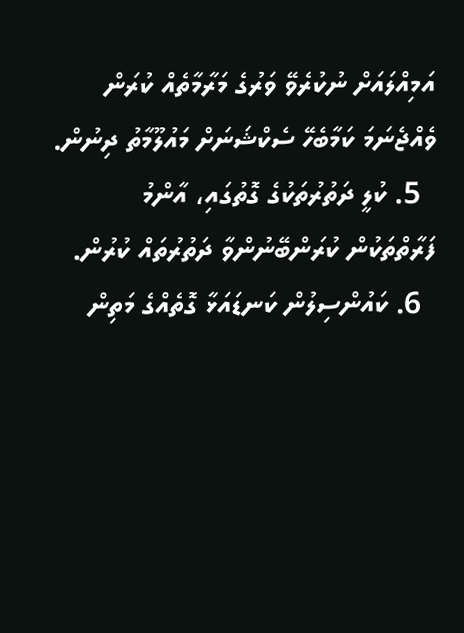އަމިއްލައަށް ނުކުރެވޭ ވަރުގެ މަރާމާތެއް ކުރަން ވެއްޖެނަމަ ކަމާބެހޭ ސެކްޝަނަށް މައުލޫމާތު ދިނުން.
  5. ކުލީ ދަތުރުތަކުގެ ގޮތުގައި، އާންމު ފަރާތްތަކުން ކުރަންބޭނުންވާ ދަތުރުތައް ކުރުން.
  6. ކައުންސިލުން ކަނޑައަޅާ ގޮތެއްގެ މަތިން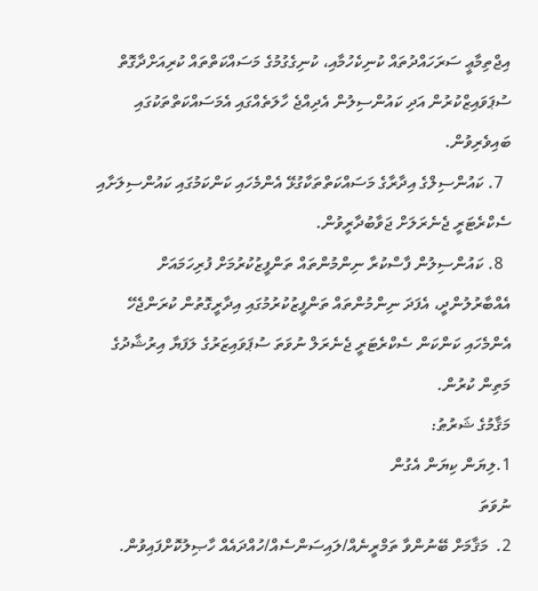އިޖްތިމާޢީ ސަރަހައްދުތައް ކުނިކެހުމާއި، ކުނިގެގުމުގެ މަސައްކަތްތައް ކުރިއަށްދާގޮތް ސުޕަވައިޒްކުރުން އަދި ކައުންސިލުން އެދިއްޖެ ހާލަތެއްގައި އެމަސައްކަތްތަކުގައި ބައިވެރިވުން.
  7. ކައުންސިލްގެ އިދާރާގެ މަސައްކަތްތަކާގުޅޭ އެންމެހައި ކަންކަމުގައި ކައުންސިލަށާއި ސެކްރެޓަރީ ޖެނެރަލަށް ޖަވާބުދާރީވުން.
  8. ކައުންސިލުން ފާސްކުރާ ނިންމުންތައް ތަންފީޒުކުރުމަށް ފުރިހަމައަށް އެއްބާރުލުންދީ، އެފަދަ ނިންމުންތައް ތަންފީޒުކުރުމުގައި އިދާރީގޮތުން ކުރަންޖެހޭ އެންމެހައި ކަންކަން ސެކްރެޓަރީ ޖެނެރަލް ނުވަތަ ސުޕަވައިޒަރުގެ ލަފަޔާ އިރުޝާދުގެ މަތިން ކުރުން.
މަޤާމުގެ ޝަރުޠު:
1.ލިޔަން ކިޔަން އެގުން
ނުވަތަ
2.  މަޤާމަށް ބޭނުންވާ ތަމްރީނެއް/ލައިސަންސެއް/ހުއްދައެއް ހާޞިލުކޮށްފައިވުން.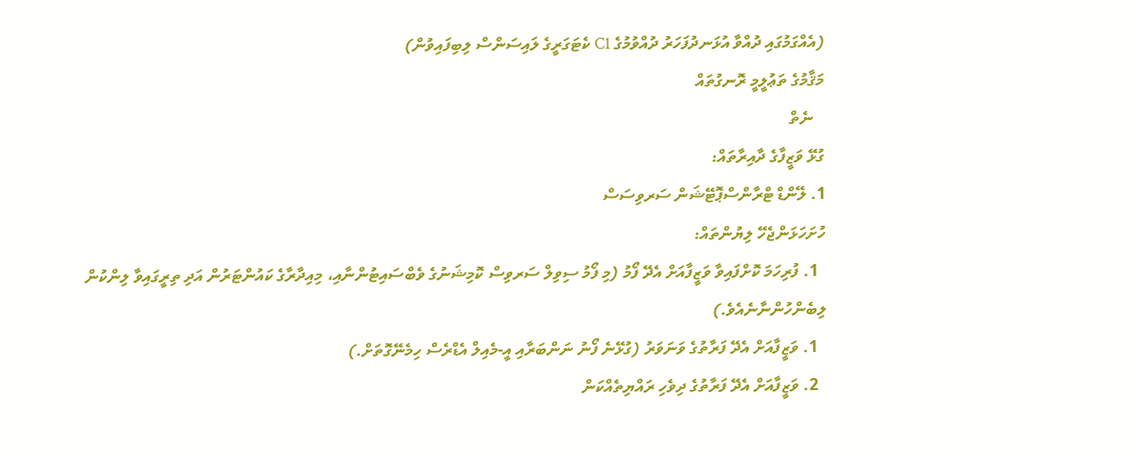(އެއްގަމުގައި ދުއްވާ އުޅަނދުފަހަރު ދުއްވުމުގެ C1 ކެޓަގަރީގެ ލައިސަންސް ލިބިފައިވުން)
މަޤާމުގެ ތަޢުލީމީ ރޮނގުތައް
   ނެތް
ގުޅޭ ވަޒީފާގެ ދާއިރާތައް:
1. ލޭންޑް ޓްރާންސްޕޮޓޭޝަން ސަރވިސަސް
ހުށަހަޅަންޖެހޭ ލިޔުންތައް:
  1. ފުރިހަމަ ކޮށްފައިވާ ވަޒީފާއަށް އެދޭ ފޯމު (މި ފޯމު ސިވިލް ސަރވިސް ކޮމިޝަނުގެ ވެބްސައިޓުންނާއި، މިއިދާރާގެ ކައުންޓަރުން އަދި ތިރީގައިވާ ލިންކުން ލިބެންހުންނާނެއެވެ.)
  1. ވަޒީފާއަށް އެދޭ ފަރާތުގެ ވަނަވަރު (ގުޅޭނެ ފޯނު ނަންބަރާއި އީ-މެއިލް އެޑްރެސް ހިމެނޭގޮތަށް.)
  2. ވަޒީފާއަށް އެދޭ ފަރާތުގެ ދިވެހި ރައްޔިތެއްކަން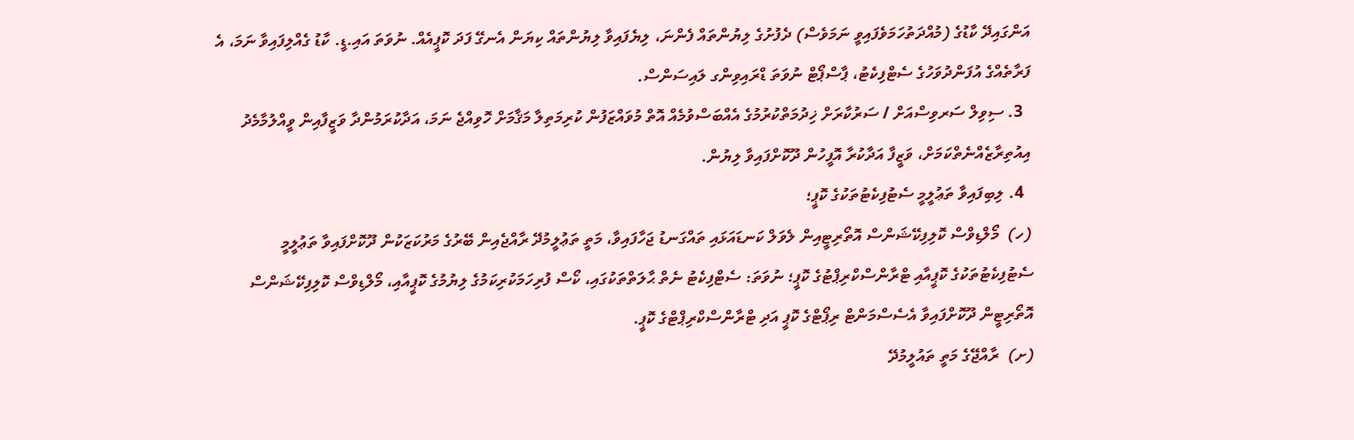އަންގައިދޭ ކާޑުގެ (މުއްދަތުހަމަވެފައިވީ ނަމަވެސް) ދެފުށުގެ ލިޔުންތައް ފެންނަ، ލިޔެފައިވާ ލިޔުންތައް ކިޔަން އެނގޭ ފަދަ ކޮޕީއެއް. ނުވަތަ އައި.ޑީ. ކާޑު ގެއްލިފައިވާ ނަމަ، އެ ފަރާތެއްގެ އުފަންދުވަހުގެ ސެޓްފިކެޓު، ޕާސްޕޯޓް ނުވަތަ ޑްރައިވިންގ ލައިސަންސް.
  3. ސިވިލް ސަރވިސްއަށް / ސަރުކާރަށް ޚިދުމަތްކުރުމުގެ އެއްބަސްވުމެއް އޮތް މުވައްޒަފުން ކުރިމަތިލާ މަޤާމަށް ހޮވިއްޖެ ނަމަ، އަދާކުރަމުންދާ ވަޒީފާއިން ވީއްލުމާމެދު އިއުތިރާޒެއްނެތްކަމަށް، ވަޒީފާ އަދާކުރާ އޮފީހުން ދޫކޮށްފައިވާ ލިޔުން.
  4. ލިބިފައިވާ ތަޢުލީމީ ސެޓުފިކެޓުތަކުގެ ކޮޕީ؛
(ހ)  މޯލްޑިވްސް ކޮލިފިކޭޝަންސް އޮތޯރިޓީއިން ލެވަލް ކަނޑައަޅައި ތައްގަނޑު ޖަހާފައިވާ، މަތީ ތަޢުލީމުދޭ ރާއްޖެއިން ބޭރުގެ މަރުކަޒަކުން ދޫކޮށްފައިވާ ތަޢުލީމީ ސެޓުފިކެޓުތަކުގެ ކޮޕީއާއި ޓްރާންސްކްރިޕްޓުގެ ކޮޕީ؛ ނުވަތަ: ސެޓްފިކެޓު ނެތް ޙާލަތްތަކުގައި، ކޯސް ފުރިހަމަކުރިކަމުގެ ލިޔުމުގެ ކޮޕީއާއި، މޯލްޑިވްސް ކޮލިފިކޭޝަންސް އޮތޯރިޓީން ދޫކޮށްފައިވާ އެސެސްމަންޓް ރިޕޯޓްގެ ކޮޕީ އަދި ޓްރާންސްކްރިޕްޓްގެ ކޮޕީ.
(ށ)  ރާއްޖޭގެ މަތީ ތައުލީމުދޭ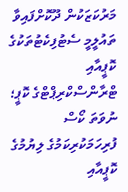މަރުކަޒަކުން ދޫކޮށްފައިވާ ތައުލީމީ ސެޓުފިކެޓުތަކުގެ ކޮޕީއާއި ޓްރާންސްކްރިޕްޓްގެ ކޮޕީ؛ ނުވަތަ ކޯސް ފުރިހަމަކުރިކަމުގެ ލިޔުމުގެ ކޮޕީއާއި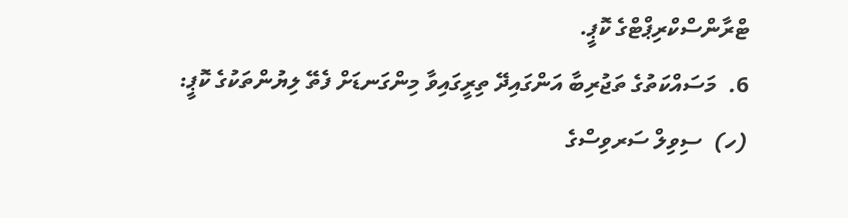ޓްރާންސްކްރިޕްޓްގެ ކޮޕީ.
6.  މަސައްކަތުގެ ތަޖުރިބާ އަންގައިދޭ ތިރީގައިވާ މިންގަނޑަށް ފެތޭ ލިޔުންތަކުގެ ކޮޕީ:
(ހ)  ސިވިލް ސަރވިސްގެ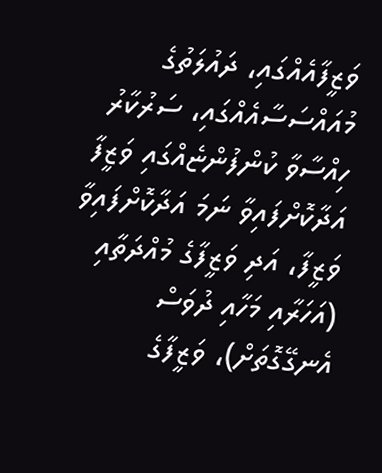ވަޒީފާއެއްގައި، ދައުލަތުގެ މުއައްސަސާއެއްގައި، ސަރުކާރު ހިއްސާވާ ކުންފުންޏެއްގައި ވަޒީފާ އަދާކޮށްފައިވާ ނަމަ އަދާކޮށްފައިވާ ވަޒީފާ، އަދި ވަޒީފާގެ މުއްދަތާއި (އަހަރާއި މަހާއި ދުވަސް އެނގޭގޮތަށް)، ވަޒީފާގެ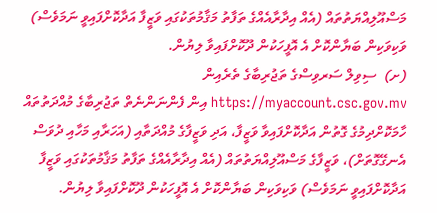މަސްއޫލިއްޔަތުތައް (އެއް އިދާރާއެއްގެ ތަފާތު މަޤާމުތަކުގައި ވަޒީފާ އަދާކޮށްފައިވީ ނަމަވެސް) ވަކިވަކިން ބަޔާންކޮށް އެ އޮފީހަކުން ދޫކޮށްފައިވާ ލިޔުން.
(ށ)  ސިވިލް ސަރވިސްގެ ތަޖުރިބާގެ ތެރެއިން https://myaccount.csc.gov.mv އިން ފެންނަންނެތް ތަޖުރިބާގެ މުއްދަތުތައް ހާމަކޮށްދިމުގެ ގޮތުން އަދާކޮށްފައިވާ ވަޒީފާ، އަދި ވަޒީފާގެ މުއްދަތާއި (އަހަރާއި މަހާއި ދުވަސް އެނގޭގޮތަށް)، ވަޒީފާގެ މަސްއޫލިއްޔަތުތައް (އެއް އިދާރާއެއްގެ ތަފާތު މަޤާމުތަކުގައި ވަޒީފާ އަދާކޮށްފައިވީ ނަމަވެސް) ވަކިވަކިން ބަޔާންކޮށް އެ އޮފީހަކުން ދޫކޮށްފައިވާ ލިޔުން.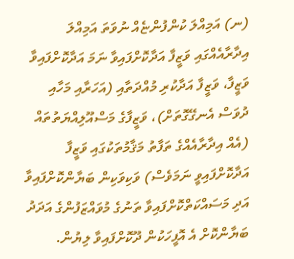(ނ) އަމިއްލަ ކުންފުންޏެއް ނުވަތަ އަމިއްލަ އިދާރާއެއްގައި ވަޒީފާ އަދާކޮށްފައިވާ ނަމަ އަދާކޮށްފައިވާ ވަޒީފާ، ވަޒީފާ އަދާކުރި މުއްދަތާއި (އަހަރާއި މަހާއި ދުވަސް އެނގޭގޮތަށް)، ވަޒީފާގެ މަސްއޫލިއްޔަތުތައް (އެއް އިދާރާއެއްގެ ތަފާތު މަޤާމުތަކުގައި ވަޒީފާ އަދާކޮށްފައިވީ ނަމަވެސް) ވަކިވަކިން ބަޔާންކޮށްފައިވާ އަދި މަސައްކަތްކޮށްފައިވާ ތަނުގެ މުވައްޒަފުންގެ އަދަދު ބަޔާންކޮށް އެ އޮފީހަކުން ދޫކޮށްފައިވާ ލިޔުން.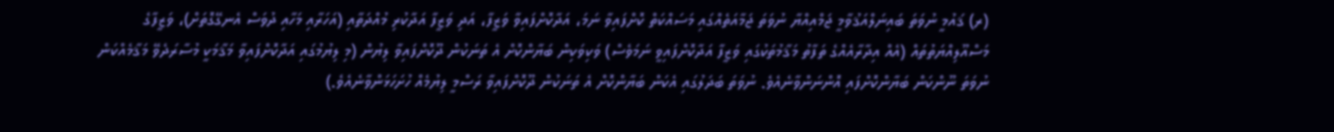(ރ) ޤައުމީ ނުވަތަ ބައިނަލްއަޤުވާމީ ޖަމްއިއްޔާ ނުވަތަ ޖަމާއަތެއްގައި މަސައްކަތް ކޮށްފައިވާ ނަމަ، އަދާކޮށްފައިވާ ވަޒީފާ، އަދި ވަޒީފާ އަދާކުރި މުއްދަތާއި (އަހަރާއި މަހާއި ދުވަސް އެނގޭގޮތަށް)، ވަޒީފާގެ މަސްއޫލިއްޔަތުތައް (އެއް އިދާރާއެއްގެ ތަފާތު މަޤާމުތަކުގައި ވަޒީފާ އަދާކޮށްފައިވީ ނަމަވެސް) ވަކިވަކިން ބަޔާންކޮށް އެ ތަނަކުން ދޫކޮށްފައިވާ ލިޔުން (މި ލިޔުމުގައި އަދާކޮށްފައިވާ މަޤާމަކީ މުސާރަދެވޭ މަޤާމެއްކަން ނުވަތަ ނޫންކަން ބަޔާންކޮށްފައި އޮންނަންވާނެއެވެ. ނުވަތަ ބަދަލުގައި އެކަން ބަޔާންކޮށް އެ ތަނަކުން ދޫކޮށްފައިވާ ރަސްމީ ލިޔުމެއް ހުށަހަޅަންވާނެއެވެ.)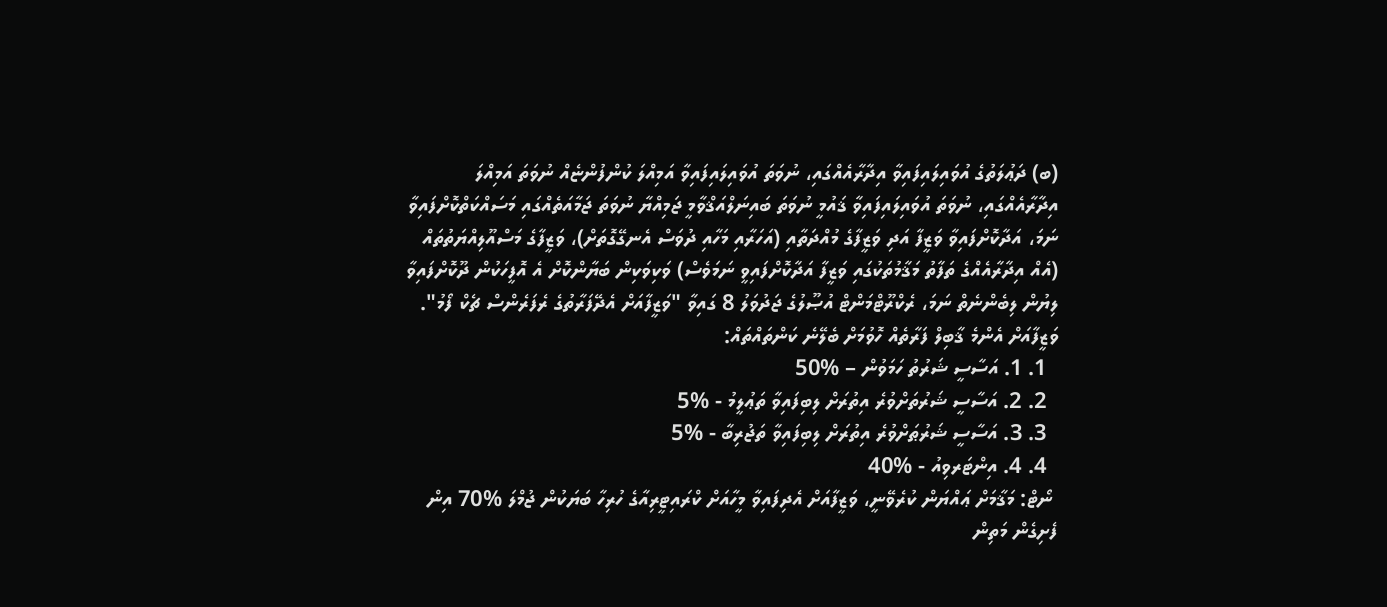(ބ) ދަޢުލަތުގެ އުވައިލައިފައިވާ އިދާރާއެއްގައި، ނުވަތަ އުވައިލައިފައިވާ އަމިއްލަ ކުންފުންޏެއް ނުވަތަ އަމިއްލަ އިދާރާއެއްގައި، ނުވަތަ އުވައިލައިފައިވާ ޤައުމީ ނުވަތަ ބައިނަލްއަޤްވާމީ ޖަމިއްޔާ ނުވަތަ ޖަމާއަތެއްގައި މަސައްކަތްކޮށްފައިވާ ނަމަ، އަދާކޮށްފައިވާ ވަޒީފާ އަދި ވަޒީފާގެ މުއްދަތާއި (އަހަރާއި މަހާއި ދުވަސް އެނގޭގޮތަށް)، ވަޒީފާގެ މަސްއޫލިއްޔަތުތައް (އެއް އިދާރާއެއްގެ ތަފާތު މަޤާމުތަކުގައި ވަޒީފާ އަދާކޮށްފައިވީ ނަމަވެސް) ވަކިވަކިން ބަޔާންކޮށް އެ އޮފީހަކުން ދޫކޮށްފައިވާ ލިޔުން ލިބެންނެތް ނަމަ، ރެކްރޫޓްމަންޓް އުޞޫލުގެ ޖަދުވަލު 8 ގައިވާ "ވަޒީފާއަށް އެދޭފަރާތުގެ ރެފަރެންސް ޗެކް ފޯމު".
ވަޒީފާއަށް އެންމެ ޤާބިލް ފަރާތެއް ހޮވުމަށް ބެލޭނެ ކަންތައްތައް:
  1. 1. އަސާސީ ޝަރުތު ހަމަވުން – %50
  2. 2. އަސާސީ ޝަރުތަށްވުރެ އިތުރަށް ލިބިފައިވާ ތަޢުލީމު - %5
  3. 3. އަސާސީ ޝަރުޠަށްވުރެ އިތުރަށް ލިބިފައިވާ ތަޖުރިބާ - %5
  4. 4. އިންޓަރވިއު - %40
 ނޯޓް: މަޤާމަށް ޢައްޔަން ކުރެވޭނީ، ވަޒީފާއަށް އެދިފައިވާ މީހާއަށް ކްރައިޓީރިއާގެ ހުރިހާ ބަޔަކުން ޖުމްލަ %70 އިން ފެށިގެން މަތިން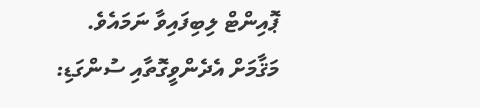ޕޮއިންޓް ލިބިފައިވާ ނަމައެވެ.
މަޤާމަށް އެދެންވީގޮތާއި ސުންގަޑި: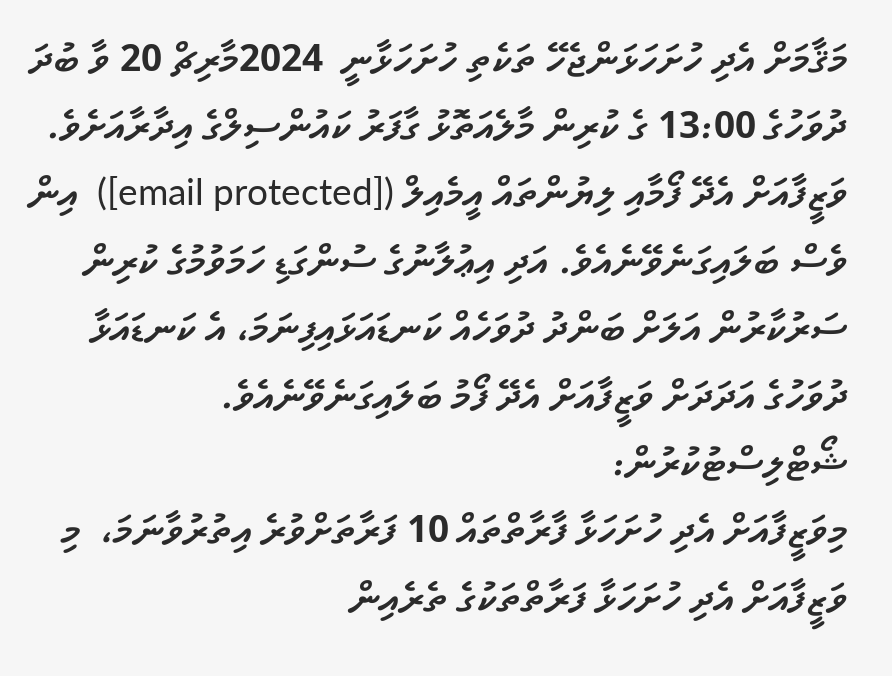މަޤާމަށް އެދި ހުށަހަޅަންޖެހޭ ތަކެތި ހުށަހަޅާނީ  2024މާރިޗް 20 ވާ ބުދަ ދުވަހުގެ 13:00 ގެ ކުރިން މާލެއަތޮޅު ގާފަރު ކައުންސިލްގެ އިދާރާއަށެވެ. ވަޒީފާއަށް އެދޭ ފޯމާއި ލިޔުންތައް އީމެއިލް ([email protected])  އިން ވެސް ބަލައިގަނެވޭނެއެވެ. އަދި އިޢުލާނުގެ ސުންގަޑި ހަމަވުމުގެ ކުރިން ސަރުކާރުން އަލަށް ބަންދު ދުވަހެއް ކަނޑައަޅައިފިނަމަ، އެ ކަނޑައަޅާ ދުވަހުގެ އަދަދަށް ވަޒީފާއަށް އެދޭ ފޯމު ބަލައިގަނެވޭނެއެވެ.
ޝޯޓްލިސްޓުކުރުން:
މިވަޒީފާއަށް އެދި ހުށަހަޅާ ފާރާތްތައް 10 ފަރާތަށްވުރެ އިތުރުވާނަމަ،  މި ވަޒީފާއަށް އެދި ހުށަހަޅާ ފަރާތްތަކުގެ ތެރެއިން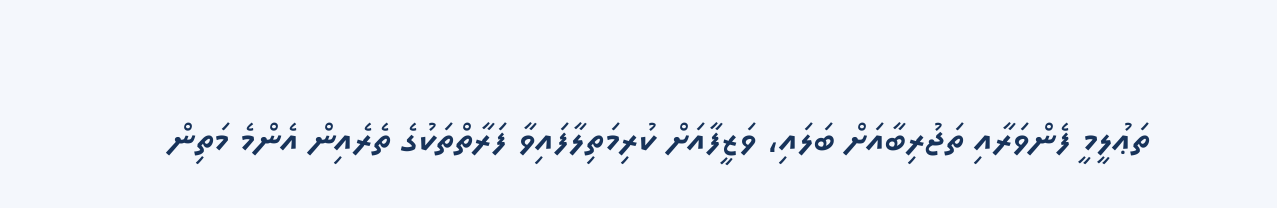ތަޢުލީމީ ފެންވަރާއި ތަޖުރިބާއަށް ބަލައި، ވަޒީފާއަށް ކުރިމަތިލާފައިވާ ފަރާތްތަކުގެ ތެރެއިން އެންމެ މަތިން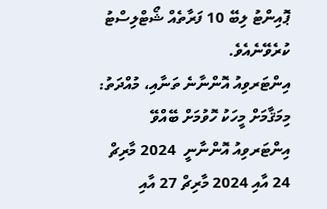ޕޮއިންޓު ލިބޭ 10 ފަރާތެއް ޝޯޓްލިސްޓު ކުރެވޭނެއެވެ.
އިންޓަރވިއު އޮންނާނެ ތަނާއި، މުއްދަތު:
މިމަޤާމަށް މީހަކު ހޮވުމަށް ބޭއްވޭ އިންޓަރވިއު އޮންނާނީ  2024 މާރިޗް 24 އާއި 2024 މާރިޗް 27 އާއި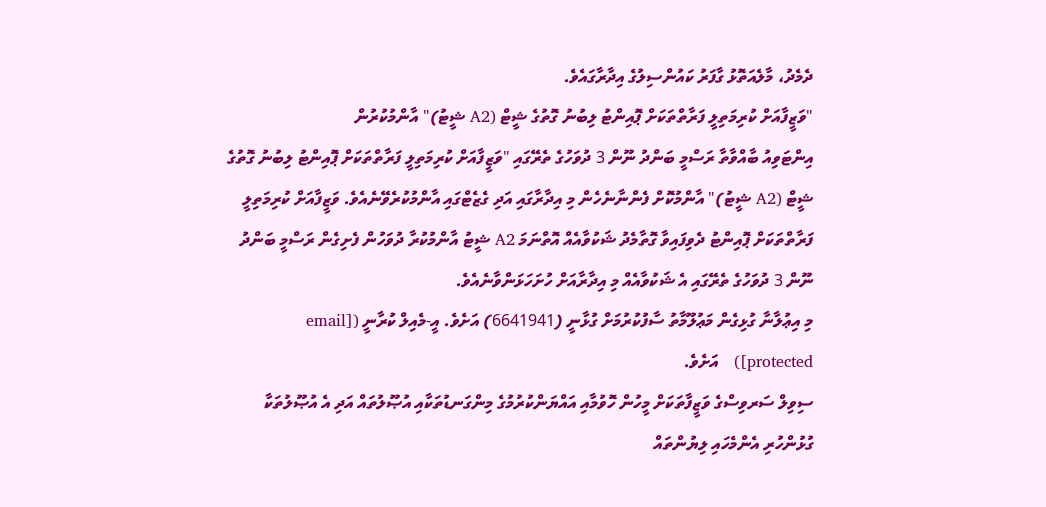ދެމެދު، މާލެއަތޮޅު ގާފަރު ކައުންސިލުގެ އިދާރާގައެވެ.
"ވަޒީފާއަށް ކުރިމަތިލީ ފަރާތްތަކަށް ޕޮއިންޓު ލިބުނު ގޮތުގެ ޝީޓް (A2 ޝީޓު)" އާންމުކުރުން
އިންޓަވިއު ބާއްވާތާ ރަސްމީ ބަންދު ނޫން 3 ދުވަހުގެ ތެރޭގައި "ވަޒީފާއަށް ކުރިމަތިލީ ފަރާތްތަކަށް ޕޮއިންޓު ލިބުނު ގޮތުގެ ޝީޓް (A2 ޝީޓު)" އާންމުކޮށް ފެންނާނެހެން މި އިދާރާގައި އަދި ގެޒެޓްގައި އާންމުކުރެވޭނެއެވެ. ވަޒީފާއަށް ކުރިމަތިލީ ފަރާތްތަކަށް ޕޮއިންޓު ދެވިފައިވާ ގޮތާމެދު ޝަކުވާއެއް އޮތްނަމަ A2 ޝީޓު އާންމުކުރާ ދުވަހުން ފެށިގެން ރަސްމީ ބަންދު ނޫން 3 ދުވަހުގެ ތެރޭގައި އެ ޝަކުވާއެއް މި އިދާރާއަށް ހުށަހަޅަންވާނެއެވެ.
މި އިޢުލާނާ ގުޅިގެން މަޢުލޫމާތު ސާފުކުރުމަށް ގުޅާނީ (6641941) އަށެވެ. އީ-މެއިލް ކުރާނީ ([email protected])   އަށެވެ.
ސިވިލް ސަރވިސްގެ ވަޒީފާތަކަށް މީހުން ހޮވުމާއި އައްޔަންކުރުމުގެ މިންގަނޑުތަކާއި އުޞޫލުތައް އަދި އެ އުޞޫލުތަކާ ގުޅުންހުރި އެންމެހައި ލިޔުންތައް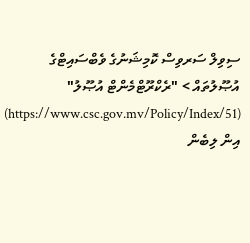ސިވިލް ސަރވިސް ކޮމިޝަނުގެ ވެބްސައިޓްގެ އުޞޫލުތައް > "ރެކްރޫޓްމެންޓް އުޞޫލު" (https://www.csc.gov.mv/Policy/Index/51) އިން ލިބެން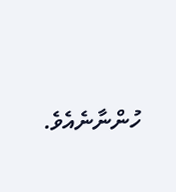ހުންނާނެއެވެ.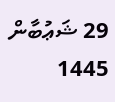29 ޝަޢުބާން 1445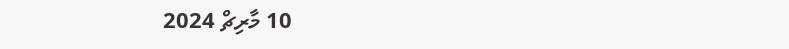10 މާރިޗް 2024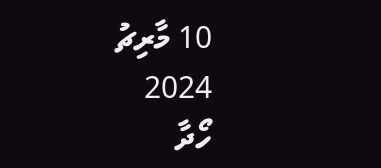10 މާރިޗު 2024
ހޯދާ